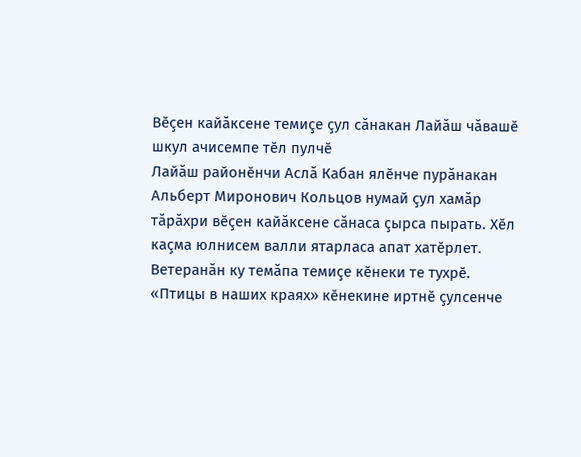Вӗçен кайăксене темиçе çул сăнакан Лайăш чăвашӗ шкул ачисемпе тӗл пулчӗ
Лайăш районӗнчи Аслă Кабан ялӗнче пурăнакан Альберт Миронович Кольцов нумай çул хамăр тăрăхри вӗçен кайăксене сăнаса çырса пырать. Хӗл каçма юлнисем валли ятарласа апат хатӗрлет. Ветеранăн ку темăпа темиçе кӗнеки те тухрӗ. «Птицы в наших краях» кӗнекине иртнӗ çулсенче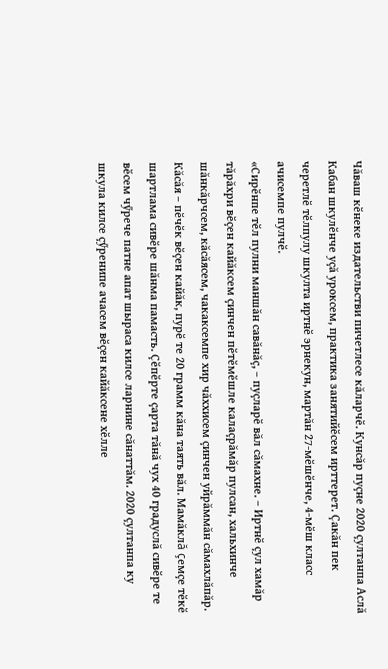Чăваш кӗнеке издательстви пичетлесе кăларчӗ. Кунсăр пуçне 2020 çултанпа Аслă Кабан шкулӗнче уçă уроксем, практика занятийӗсем ирттерет. Çакăн пек черетлӗ тӗлпулу шкулта иртнӗ эрнекун, мартăн 27-мӗшӗнче, 4-мӗш класс ачисемпе пулчӗ.
«Сирӗнпе тӗл пулни маншăн савăнăç, – пуçларӗ вăл сăмахне. – Иртнӗ çул хамăр тăрăхри вӗçен кайăксем çинчен пӗтӗмӗшле калаçрăмăр пулсан, хальхинче шăнкăрчсем, кăсăясем, чакаксемпе хир чăххисем çинчен уйрăммăн сăмахлăпăр. Кăсăя – пӗчӗк вӗçен кайăк, пурӗ те 20 грамм кăна таять вăл. Мамăклă çемçе тӗкӗ шартлама сивӗре шăнма памасть. Çӗпӗрте çарта тăнă чух 40 градуслă сивӗре те вӗсем чӳрече патне апат шыраса килсе ларнине сăнаттăм. 2020 çултанпа ку шкула килсе çӳренипе ачасем вӗçен кайăксене хӗлле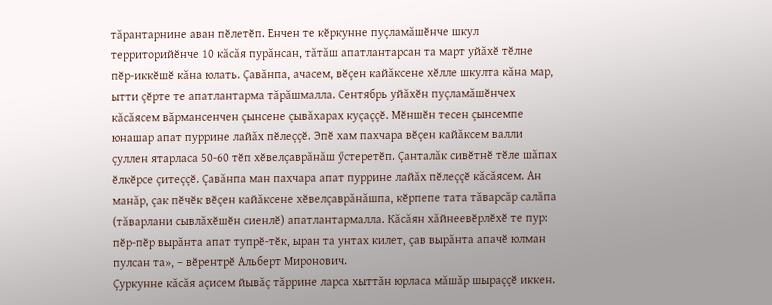тăрантарнине аван пӗлетӗп. Енчен те кӗркунне пуçламăшӗнче шкул территорийӗнче 10 кăсăя пурăнсан, тăтăш апатлантарсан та март уйăхӗ тӗлне пӗр-иккӗшӗ кăна юлать. Çавăнпа, ачасем, вӗçен кайăксене хӗлле шкулта кăна мар, ытти çӗрте те апатлантарма тăрăшмалла. Сентябрь уйăхӗн пуçламăшӗнчех кăсăясем вăрмансенчен çынсене çывăхарах куçаççӗ. Мӗншӗн тесен çынсемпе юнашар апат пуррине лайăх пӗлеççӗ. Эпӗ хам пахчара вӗçен кайăксем валли çуллен ятарласа 50-60 тӗп хӗвелçаврăнăш ӳстеретӗп. Çанталăк сивӗтнӗ тӗле шăпах ӗлкӗрсе çитеççӗ. Çавăнпа ман пахчара апат пуррине лайăх пӗлеççӗ кăсăясем. Ан манăр, çак пӗчӗк вӗçен кайăксене хӗвелçаврăнăшпа, кӗрпепе тата тăварсăр салăпа (тăварлани сывлăхӗшӗн сиенлӗ) апатлантармалла. Кăсăян хăйнеевӗрлӗхӗ те пур: пӗр-пӗр вырăнта апат тупрӗ-тӗк, ыран та унтах килет, çав вырăнта апачӗ юлман пулсан та», – вӗрентрӗ Альберт Миронович.
Çуркунне кăсăя аçисем йывăç тăррине ларса хыттăн юрласа мăшăр шыраççӗ иккен.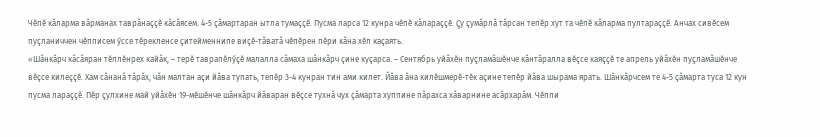Чӗпӗ кăларма вăрманах таврăнаççӗ кăсăясем. 4-5 çăмартаран ытла тумаççӗ. Пусма ларса 12 кунра чӗпӗ кăлараççӗ. Çу çумăрлă тăрсан тепӗр хут та чӗпӗ кăларма пултараççӗ. Анчах сивӗсем пуçланиччен чӗпписем ӳссе тӗрекленсе çитейменнипе виçӗ-тăватă чӗпӗрен пӗри кăна хӗл каçаять.
«Шăнкăрч кăсăяран тӗплӗнрех кайăк, – терӗ таврапӗлӳçӗ малалла сăмаха шăнкăрч çине куçарса. – Сентябрь уйăхӗн пуçламăшӗнче кăнтăралла вӗçсе каяççӗ те апрель уйăхӗн пуçламăшӗнче вӗçсе килеççӗ. Хам сăнанă тăрăх, чăн малтан аçи йăва тупать, тепӗр 3-4 кунран тин ами килет. Йăва ăна килӗшмерӗ-тӗк аçине тепӗр йăва шырама ярать. Шăнкăрчсем те 4-5 çăмарта туса 12 кун пусма лараççӗ. Пӗр çулхине май уйăхӗн 19-мӗшӗнче шăнкăрч йăваран вӗçсе тухнă чух çăмарта хуппине пăрахса хăварнине асăрхарăм. Чӗппи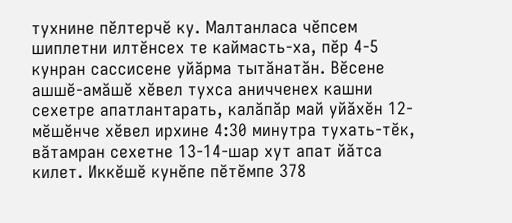тухнине пӗлтерчӗ ку. Малтанласа чӗпсем шиплетни илтӗнсех те каймасть-ха, пӗр 4-5 кунран сассисене уйăрма тытăнатăн. Вӗсене ашшӗ-амăшӗ хӗвел тухса аничченех кашни сехетре апатлантарать, калăпăр май уйăхӗн 12-мӗшӗнче хӗвел ирхине 4:30 минутра тухать-тӗк, вăтамран сехетне 13-14-шар хут апат йăтса килет. Иккӗшӗ кунӗпе пӗтӗмпе 378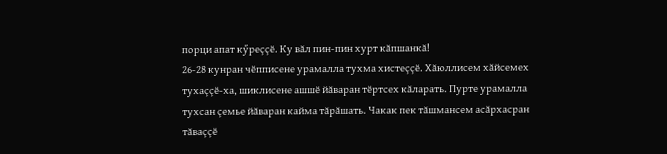порци апат кӳреççӗ. Ку вăл пин-пин хурт кăпшанкă!
26-28 кунран чӗпписене урамалла тухма хистеççӗ. Хăюллисем хăйсемех тухаççӗ-ха, шиклисене ашшӗ йăваран тӗртсех кăларать. Пурте урамалла тухсан çемье йăваран кайма тăрăшать. Чакак пек тăшмансем асăрхасран тăваççӗ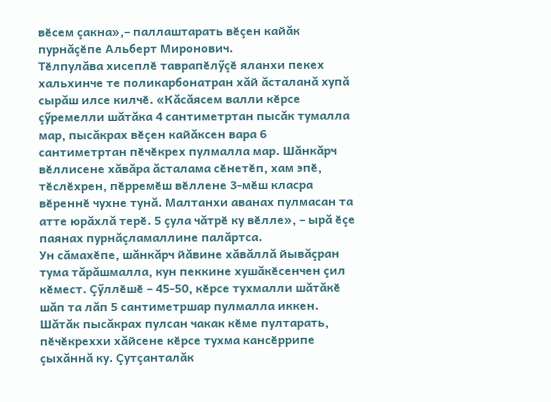вӗсем çакна»,– паллаштарать вӗçен кайăк пурнăçӗпе Альберт Миронович.
Тӗлпулăва хисеплӗ таврапӗлӳçӗ яланхи пекех хальхинче те поликарбонатран хăй ăсталанă хупă сырăш илсе килчӗ. «Кăсăясем валли кӗрсе çӳремелли шăтăка 4 сантиметртан пысăк тумалла мар, пысăкрах вӗçен кайăксен вара 6 сантиметртан пӗчӗкрех пулмалла мар. Шăнкăрч вӗллисене хăвăра ăсталама сӗнетӗп, хам эпӗ, тӗслӗхрен, пӗрремӗш вӗллене 3-мӗш класра вӗреннӗ чухне тунă. Малтанхи аванах пулмасан та атте юрăхлă терӗ. 5 çула чăтрӗ ку вӗлле», – ырă ӗçе паянах пурнăçламаллине палăртса.
Ун сăмахӗпе, шăнкăрч йăвине хăвăллă йывăçран тума тăрăшмалла, кун пеккине хушăкӗсенчен çил кӗмест. Çӳллӗшӗ – 45-50, кӗрсе тухмалли шăтăкӗ шăп та лăп 5 сантиметршар пулмалла иккен. Шăтăк пысăкрах пулсан чакак кӗме пултарать, пӗчӗкреххи хăйсене кӗрсе тухма кансӗррипе çыхăннă ку. Çутçанталăк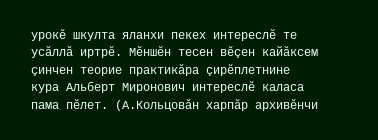урокӗ шкулта яланхи пекех интереслӗ те усăллă иртрӗ. Мӗншӗн тесен вӗçен кайăксем çинчен теорие практикăра çирӗплетнине кура Альберт Миронович интереслӗ каласа пама пӗлет. (А.Кольцовăн харпăр архивӗнчи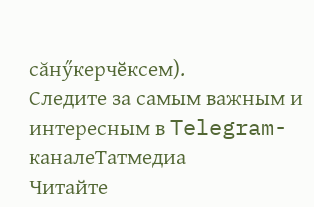сăнӳкерчӗксем).
Следите за самым важным и интересным в Telegram-каналеТатмедиа
Читайте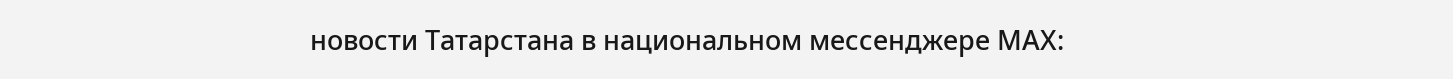новости Татарстана в национальном мессенджере MАХ: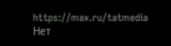https://max.ru/tatmedia
Нет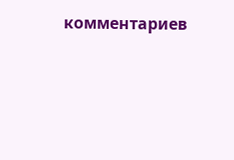комментариев